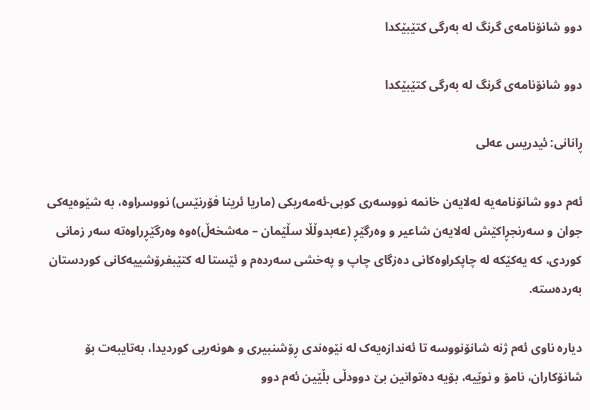دوو شانۆنامەی گرنگ لە بەرگی کتێبێکدا

دوو شانۆنامەی گرنگ لە بەرگی کتێبێکدا

ڕانانی: ئیدریس عەلی

ئەم دوو شانۆنامەیە لەلایەن خانمە نووسەری کوبی-ئەمەریکی (ماریا ئرینا فۆرنێس) نووسراوە، بە شێوەیەکی جوان و سەرنجڕاکێش لەلایەن شاعیر و وەرگێڕ (عەبدوڵڵا سڵێمان – مەشخەڵ)ەوە وەرگێڕراوەتە سەر زمانی کوردی، کە یەکێکە لە چاپکراوەکانی دەزگای چاپ و پەخشی سەردەم و ئێستا لە کتێبفرۆشییەکانی کوردستان بەردەستە.

دیارە ناوی ئەم ژنە شانۆنووسە تا ئەندازەیەک لە نێوەندی ڕۆشنبیری و هونەریی کوردیدا، بەتایبەت بۆ شانۆکاران، نامۆ و نوێیە، بۆیە دەتوانین بێ دوودڵی بڵێین ئەم دوو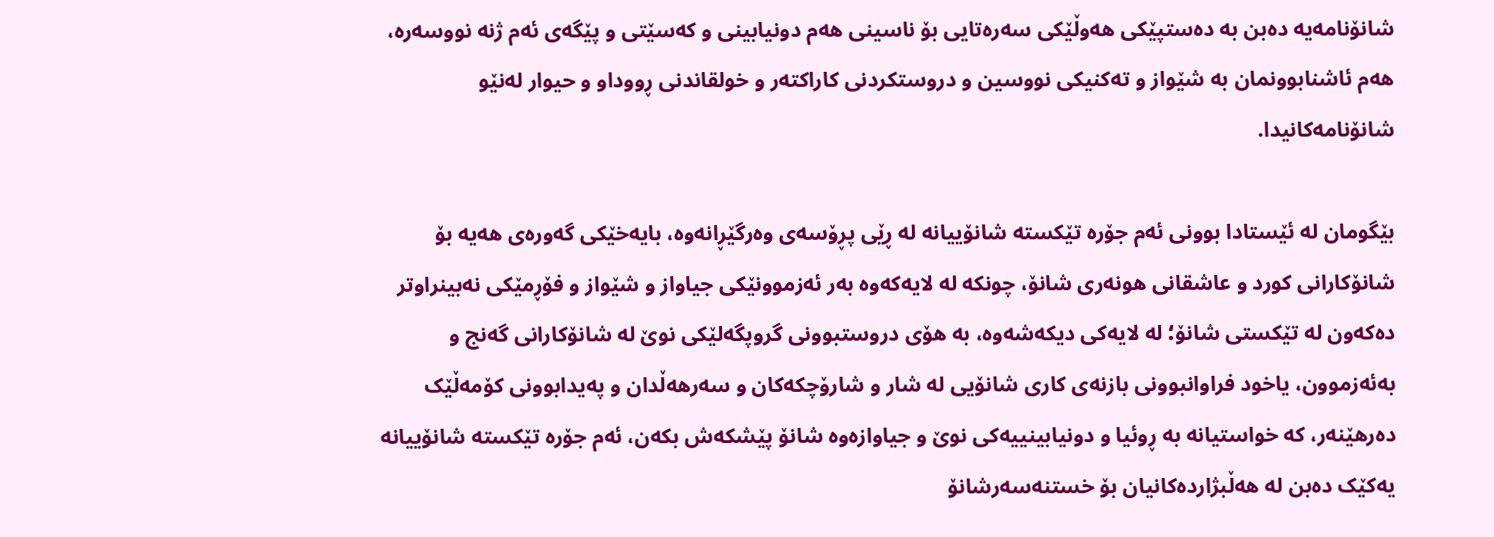شانۆنامەیە دەبن بە دەستپێکی هەوڵێکی سەرەتایی بۆ ناسینی هەم دونیابینی و کەسێتی و پێگەی ئەم ژنە نووسەرە، هەم ئاشنابوونمان بە شێواز و تەکنیکی نووسین و دروستکردنی کاراکتەر و خولقاندنی ڕووداو و حیوار لەنێو شانۆنامەکانیدا.

بێگومان لە ئێستادا بوونی ئەم جۆرە تێکستە شانۆییانە لە ڕێی پڕۆسەی وەرگێڕانەوە، بایەخێکی گەورەی هەیە بۆ شانۆکارانی کورد و عاشقانی هونەری شانۆ، چونکە لە لایەکەوە بەر ئەزموونێکی جیاواز و شێواز و فۆڕمێکی نەبینراوتر دەکەون لە تێکستی شانۆ؛ لە لایەکی دیکەشەوە، بە هۆی دروستبوونی گروپگەلێکی نوێ لە شانۆکارانی گەنج و بەئەزموون، یاخود فراوانبوونی بازنەی کاری شانۆیی لە شار و شارۆچکەکان و سەرهەڵدان و پەیدابوونی کۆمەڵێک دەرهێنەر، کە خواستیانە بە ڕوئیا و دونیابینییەکی نوێ و جیاوازەوە شانۆ پێشکەش بکەن، ئەم جۆرە تێکستە شانۆییانە یەکێک دەبن لە هەڵبژاردەکانیان بۆ خستنەسەرشانۆ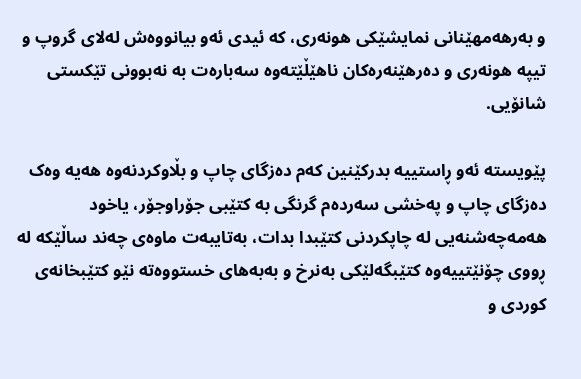و بەرهەمهێنانی نمایشێکی هونەری، کە ئیدی ئەو بیانووەش لەلای گروپ و تیپە هونەری و دەرهێنەرەکان ناهێڵێتەوە سەبارەت بە نەبوونی تێکستی شانۆیی.

پێویستە ئەو ڕاستییە بدرکێنین کەم دەزگای چاپ و بڵاوکردنەوە هەیە وەک دەزگای چاپ و پەخشی سەردەم گرنگی بە کتێبی جۆراوجۆر، یاخود هەمەچەشنەیی لە چاپکردنی کتێبدا بدات، بەتایبەت ماوەی چەند ساڵێکە لە ڕووی چۆنێتییەوە کتێبگەلێکی بەنرخ و بەبەهای خستووەتە نێو کتێبخانەی کوردی و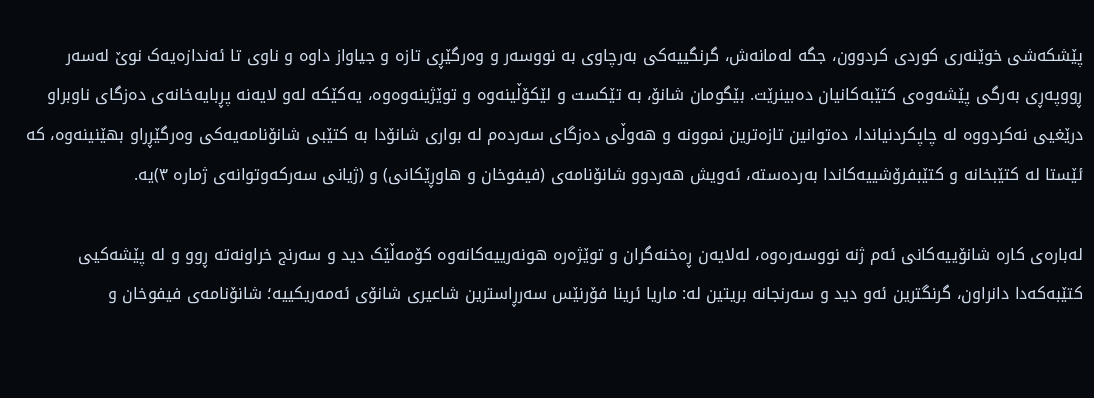پێشکەشی خوێنەری کوردی کردوون، جگە لەمانەش، گرنگییەکی بەرچاوی بە نووسەر و وەرگێڕی تازە و جیاواز داوە و ناوی تا ئەندازەیەک نوێ لەسەر ڕووپەڕی بەرگی پێشەوەی کتێبەکانیان دەبینرێت. بێگومان شانۆ، بە تێکست و لێکۆڵینەوە و توێژینەوەوە، یەکێکە لەو لایەنە پڕبایەخانەی دەزگای ناوبراو درێغیی نەکردووە لە چاپکردنیاندا، دەتوانین تازەترین نموونە و هەوڵی دەزگای سەردەم لە بواری شانۆدا بە کتێبی شانۆنامەیەکی وەرگێڕراو بهێنینەوە، کە ئێستا لە کتێبخانە و کتێبفرۆشییەکاندا بەردەستە، ئەویش هەردوو شانۆنامەی (فیفوخان و هاوڕێکانی) و (ژیانی سەرکەوتوانەی ژمارە ٣)یە.

لەبارەی کارە شانۆییەکانی ئەم ژنە نووسەرەوە، لەلایەن ڕەخنەگران و توێژەرە هونەرییەکانەوە کۆمەڵێک دید و سەرنج خراونەتە ڕوو و لە پێشەکیی کتێبەکەدا دانراون، گرنگترین ئەو دید و سەرنجانە بریتین لە: ماریا ئرینا فۆرنێس سەرڕاسترین شاعیری شانۆی ئەمەریکییە؛ شانۆنامەی فیفوخان و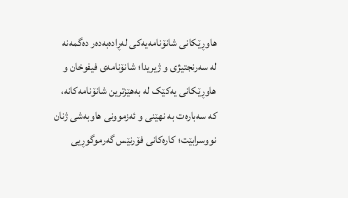هاوڕێکانی شانۆنامەیەکی لەڕادەبەدەر دەگمەنە لە سەرنجتیژی و ژیریدا؛ شانۆنامەی فیفوخان و هاوڕێکانی یەکێک لە بەهێزترین شانۆنامەکانە، کە سەبارەت بە نهێنی و ئەزموونی هاوبەشی ژنان نووسرابێت؛ کارەکانی فۆرنێس گەرموگوڕیی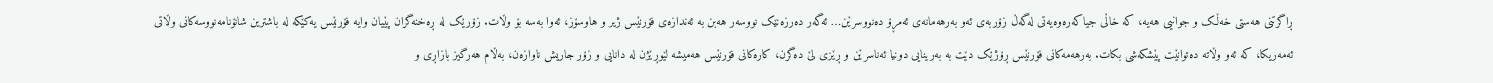ڕاگرتنی هەستی خەڵک و جوانیی هەیە، کە خاڵی جیاکەرەوەیەتی لەگەڵ زۆربەی ئەو بەرهەمانەی ئەمڕۆ دەنووسرێن… ئەگەر دەرزەنێک نووسەر هەبن بە ئەندازەی فۆرنێس ژیر و هاوسۆز، ئەوا بەسە بۆ وڵات. زۆرێک لە ڕەخنەگران پێیان وایە فۆرنێس یەکێکە لە باشترین شانۆنامەنووسەکانی وڵاتی ئەمەریکا، کە ئەو وڵاتە دەتوانێت پێشکەشی بکات. بەرهەمەکانی فۆرنێس ڕۆژێک دێت بە بەرینایی دونیا ئەناسرێن و ڕێزی لێ دەگرن، کارەکانی فۆرنێس هەمیشە لێوڕێژن لە دانایی و زۆر جاریش ناوازەن، بەڵام هەرگیز بازاڕی و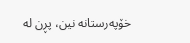خۆپەرستانە نین، پڕن لە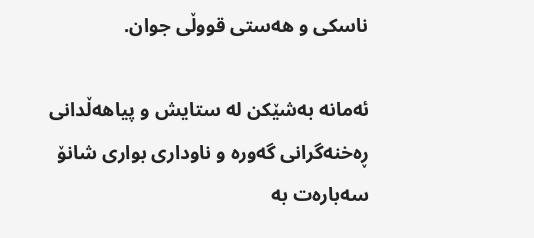ناسکی و هەستی قووڵی جوان.

ئەمانە بەشێکن لە ستایش و پیاهەڵدانی ڕەخنەگرانی گەورە و ناوداری بواری شانۆ سەبارەت بە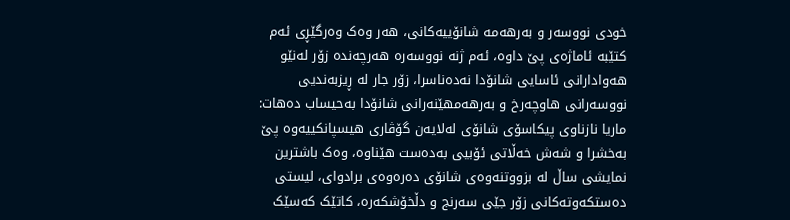خودی نووسەر و بەرهەمە شانۆییەکانی، هەر وەک وەرگێڕی ئەم کتێبە ئاماژەی پێ داوە، ئەم ژنە نووسەرە هەرچەندە زۆر لەنێو هەوادارانی ئاسایی شانۆدا نەدەناسرا، زۆر جار لە ڕیزبەندیی نووسەرانی هاوچەرخ و بەرهەمهێنەرانی شانۆدا بەحیساب دەهات: ماریا نازناوی پیکاسۆی شانۆی لەلایەن گۆڤاری هیسپانکییەوە پێ بەخشرا و شەش خەڵاتی ئۆبیی بەدەست هێناوە، وەک باشترین نمایشی ساڵ لە بزووتنەوەی شانۆی دەرەوەی برادوای، لیستی دەستکەوتەکانی زۆر جێی سەرنج و دڵخۆشکەرە، کاتێک کەسێک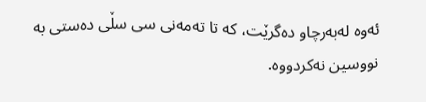ئەوە لەبەرچاو دەگرێت، کە تا تەمەنی سی سڵی دەستی بە نووسین نەکردووە.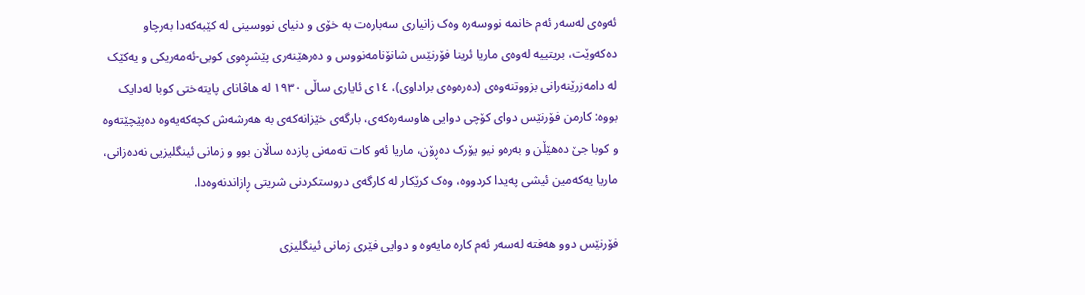ئەوەی لەسەر ئەم خانمە نووسەرە وەک زانیاری سەبارەت بە خۆی و دنیای نووسینی لە کێبەکەدا بەرچاو دەکەوێت، بریتییە لەوەی ماریا ئرینا فۆرنێس شانۆنامەنووس و دەرهێنەری پێشڕەوی کوبی-ئەمەریکی و یەکێک لە دامەزرێنەرانی بزووتنەوەی (دەرەوەی براداوی)، ١٤ی ئایاری ساڵی ١٩٣٠ لە هاڤانای پایتەختی کوبا لەدایک بووە: کارمن فۆرنێس دوای کۆچی دوایی هاوسەرەکەی، بارگەی خێزانەکەی بە هەرشەش کچەکەیەوە دەپێچێتەوە و کوبا جێ دەهێڵن و بەرەو نیو یۆرک دەڕۆن، ماریا ئەو کات تەمەنی پازدە ساڵان بوو و زمانی ئینگلیزیی نەدەزانی، ماریا یەکەمین ئیشی پەیدا کردووە، وەک کرێکار لە کارگەی دروستکردنی شریتی ڕازاندنەوەدا.

فۆرنێس دوو هەفتە لەسەر ئەم کارە مایەوە و دوایی فێری زمانی ئینگلیزی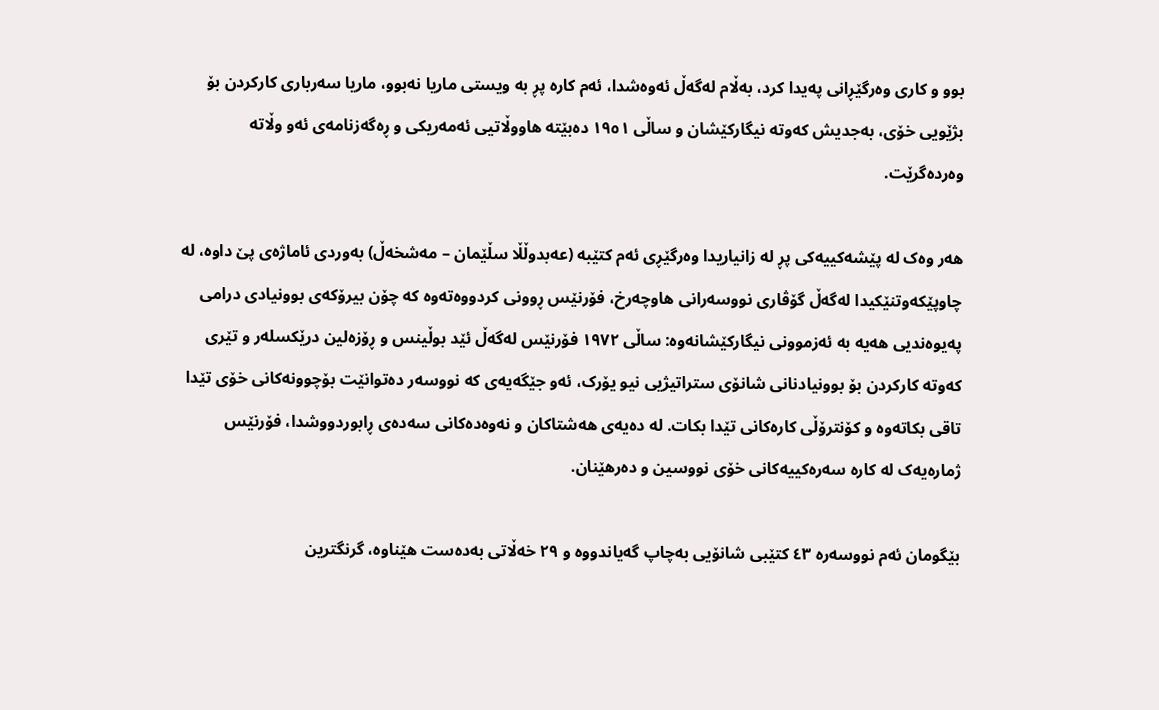بوو و کاری وەرگێڕانی پەیدا کرد، بەڵام لەگەڵ ئەوەشدا، ئەم کارە پڕ بە ویستی ماریا نەبوو، ماریا سەرباری کارکردن بۆ بژێویی خۆی، بەجدیش کەوتە نیگارکێشان و ساڵی ١٩٥١ دەبێتە هاووڵاتیی ئەمەریکی و ڕەگەزنامەی ئەو وڵاتە وەردەگرێت.

هەر وەک لە پێشەکییەکی پڕ لە زانیاریدا وەرگێڕی ئەم کتێبە (عەبدوڵڵا سڵێمان – مەشخەڵ) بەوردی ئاماژەی پێ داوە، لە چاوپێکەوتنێکیدا لەگەڵ گۆڤاری نووسەرانی هاوچەرخ، فۆرنێس ڕوونی کردووەتەوە کە چۆن بیرۆکەی بوونیادی درامی پەیوەندیی هەیە بە ئەزموونی نیگارکێشانەوە: ساڵی ١٩٧٢ فۆرنێس لەگەڵ ئێد بوڵینس و ڕۆزەلین درێکسلەر و تێری کەوتە کارکردن بۆ بوونیادنانی شانۆی ستراتیژیی نیو یۆرک، ئەو جێگەیەی کە نووسەر دەتوانێت بۆچوونەکانی خۆی تێدا تاقی بکاتەوە و کۆنترۆڵی کارەکانی تێدا بکات. لە دەیەی هەشتاکان و نەوەدەکانی سەدەی ڕابوردووشدا، فۆرنێس ژمارەیەک لە کارە سەرەکییەکانی خۆی نووسین و دەرهێنان.

بێگومان ئەم نووسەرە ٤٣ کتێبی شانۆیی بەچاپ گەیاندووە و ٢٩ خەڵاتی بەدەست هێناوە، گرنگترین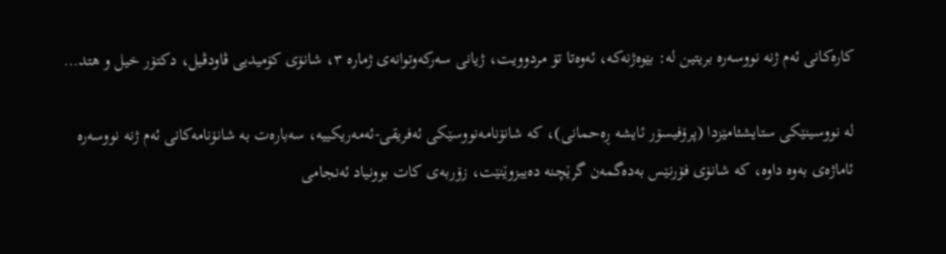کارەکانی ئەم ژنە نووسەرە بریتین لە: بێوەژنەکە، ئەوەتا تۆ مردوویت، ژیانی سەرکەوتوانەی ژمارە ٣، شانۆی کۆمیدیی ڤاودڤیل، دکتۆر خیل و هتد…

لە نووسینێکی ستایشئامێزدا (پرۆفیسۆر ئایشە ڕەحمانی)، کە شانۆنامەنووسێکی ئەفریقی-ئەمەریکییە، سەبارەت بە شانۆنامەکانی ئەم ژنە نووسەرە ئاماژەی بەوە داوە، کە شانۆی فۆرنێس بەدەگمەن گرێچنە دەیبزوێنێت، زۆربەی کات بوونیاد ئەنجامی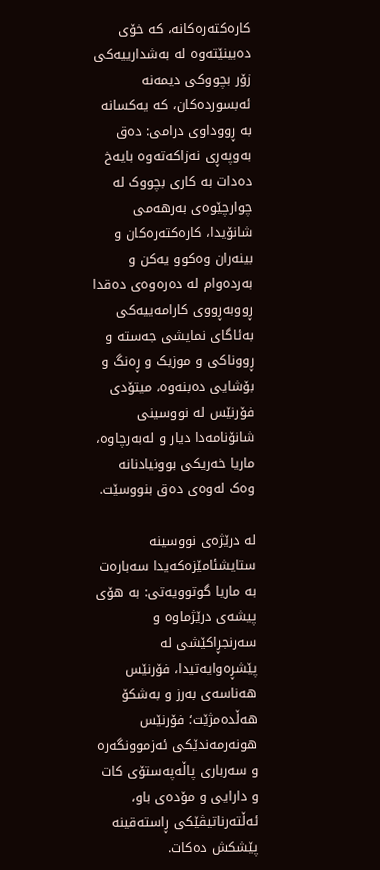کارەکتەرەکانە، کە خۆی دەبینێتەوە لە بەشدارییەکی زۆر بچووکی دیمەنە ئەبسوردەکان، کە یەکسانە بە ڕووداوی درامی: دەق بەوپەڕی نەزاکەتەوە بایەخ دەدات بە کاری بچووک لە چوارچێوەی بەرهەمی شانۆیدا، کارەکتەرەکان و بینەران وەکوو یەکن و بەردەوام لە دەرەوەی دەقدا ڕووبەڕووی کارامەییەکی بەئاگای نمایشی جەستە و ڕووناکی و موزیک و ڕەنگ و بۆشایی دەبنەوە، میتۆدی فۆرنێس لە نووسینی شانۆنامەدا دیار و لەبەرچاوە، ماریا خەریکی بوونیادنانە وەک لەوەی دەق بنووسێت.

لە درێژەی نووسینە ستایشئامێزەکەیدا سەبارەت بە ماریا گوتوویەتی: بە هۆی پیشەی درێژماوە و سەرنجڕاکێشی لە پێشڕەوایەتیدا، فۆرنێس هەناسەی بەرز و بەشکۆ هەڵدەمژێت؛ فۆرنێس هونەرمەندێکی ئەزموونگەرە و سەرباری پاڵەپەستۆی کات و دارایی و مۆدەی باو، ئەڵتەرناتیڤێکی ڕاستەقینە پێشکش دەکات.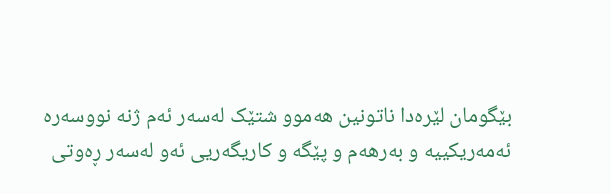بێگومان لێرەدا ناتونین هەموو شتێک لەسەر ئەم ژنە نووسەرە ئەمەریکییە و بەرهەم و پێگە و کاریگەریی ئەو لەسەر ڕەوتی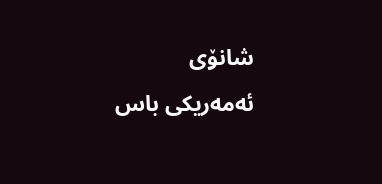شانۆی ئەمەریکی باس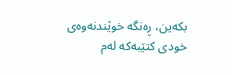بکەین، ڕەنگە خوێندنەوەی خودی کتێبەکە لەم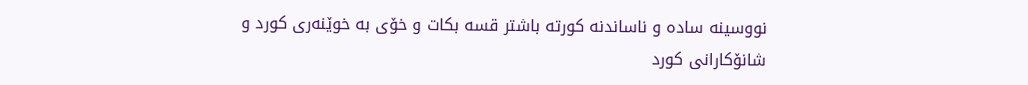نووسینە سادە و ناساندنە کورتە باشتر قسە بکات و خۆی بە خوێنەری کورد و شانۆکارانی کورد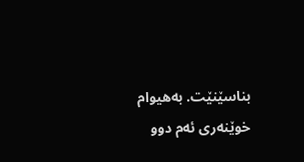بناسێنێت. بەهیوام خوێنەری ئەم دوو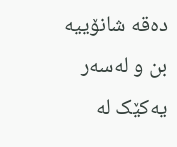دەقە شانۆییە بن و لەسەر یەکێک لە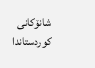شانۆکانی کوردستاندا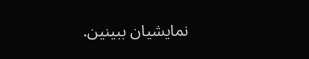نمایشیان ببینین.